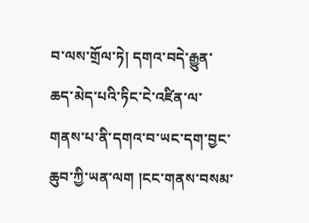བ་ལས་གྲོལ་ཏེ། དགའ་བདེ་རྒྱུན་ཆད་མེད་པའི་ཏིང་ངེ་འཛིན་ལ་གནས་པ་ནི་དགའ་བ་ཡང་དག་བྱང་ཆུབ་ཀྱི་ཡན་ལག །ངང་གནས་བསམ་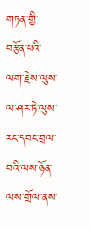གཏན་གྱི་བརྩོན་པའི་ལག་རྗེས་ལུས་ལ་ཤར་ཏེ་ལུས་རང་དབང་བྲལ་བའི་ལས་ཉོན་ལས་གྲོལ་ནས་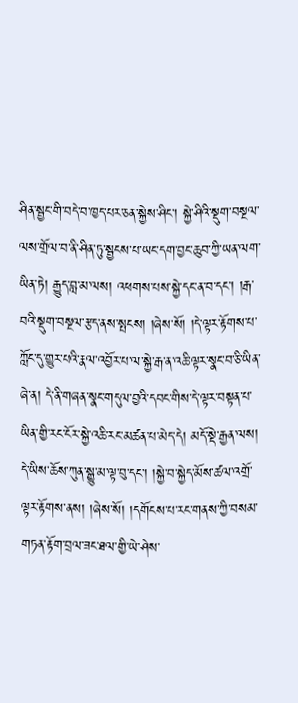ཤིན་སྦྱང་གི་བདེ་བ་ཁྱད་པར་ཅན་སྐྱེས་ཤིང་། སྐྱེ་ཤིའི་སྡུག་བསྔལ་ལས་གྲོལ་བ་ནི་ཤིན་ཏུ་སྦྱངས་པ་ཡང་དག་བྱང་ཆུབ་ཀྱི་ཡན་ལག་ཡིན་ཏེ། རྒྱུད་བླ་མ་ལས། འཕགས་པས་སྐྱེ་དང་ན་བ་དང་། །རྒ་བའི་སྡུག་བསྔལ་རྩད་ནས་སྤངས། །ཞེས་སོ། །དེ་ལྟར་རྟོགས་པ་ཀློང་དུ་གྱུར་པའི་རྣལ་འབྱོར་པ་ལ་སྐྱེ་རྒ་ན་འཆི་ལྟར་སྣང་བ་ཅི་ཡིན་ཞེ་ན། དེ་ནི་གཞན་སྣང་གདུལ་བྱའི་དབང་གིས་དེ་ལྟར་བསྟན་པ་ཡིན་གྱི་རང་ངོར་སྐྱེ་འཆི་རང་མཚན་པ་མེད་དེ། མདོ་སྡེ་རྒྱན་ལས། དེ་ཡིས་ཆོས་ཀུན་སྒྱུ་མ་ལྟ་བུ་དང་། །སྐྱེ་བ་སྐྱེད་མོས་ཚལ་འགྲོ་ལྟར་རྟོགས་ནས། །ཞེས་སོ། །དགོངས་པ་རང་གནས་ཀྱི་བསམ་གཏན་རྟོག་བྲལ་ཟང་ཐལ་གྱི་ཡེ་ཤེས་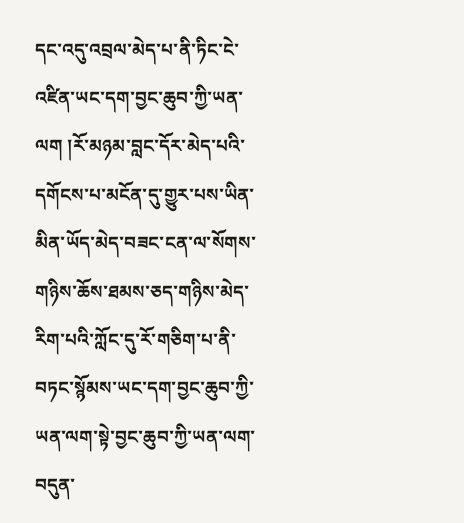དང་འདུ་འབྲལ་མེད་པ་ནི་ཏིང་ངེ་འཛིན་ཡང་དག་བྱང་ཆུབ་ཀྱི་ཡན་ལག །རོ་མཉམ་བླང་དོར་མེད་པའི་དགོངས་པ་མངོན་དུ་གྱུར་པས་ཡིན་མིན་ཡོད་མེད་བཟང་ངན་ལ་སོགས་གཉིས་ཆོས་ཐམས་ཅད་གཉིས་མེད་རིག་པའི་ཀློང་དུ་རོ་གཅིག་པ་ནི་བཏང་སྙོམས་ཡང་དག་བྱང་ཆུབ་ཀྱི་ཡན་ལག་སྟེ་བྱང་ཆུབ་ཀྱི་ཡན་ལག་བདུན་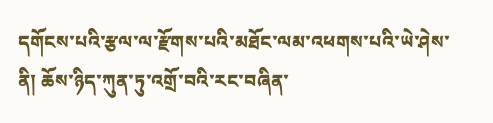དགོངས་པའི་རྩལ་ལ་རྫོགས་པའི་མཐོང་ལམ་འཕགས་པའི་ཡེ་ཤེས་ནི། ཆོས་ཉིད་ཀུན་ཏུ་འགྲོ་བའི་རང་བཞིན་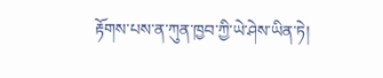རྟོགས་པས་ན་ཀུན་ཁྱབ་ཀྱི་ཡེ་ཤེས་ཡིན་ཏེ།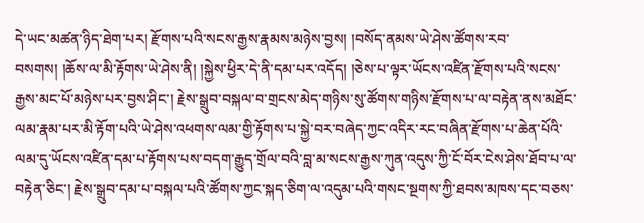དེ་ཡང་མཚན་ཉིད་ཐེག་པར། རྫོགས་པའི་སངས་རྒྱས་རྣམས་མཉེས་བྱས། །བསོད་ནམས་ཡེ་ཤེས་ཚོགས་རབ་བསགས། །ཆོས་ལ་མི་རྟོགས་ཡེ་ཤེས་ནི། །སྐྱེས་ཕྱིར་དེ་ནི་དམ་པར་འདོད། །ཅེས་པ་ལྟར་ཡོངས་འཛིན་རྫོགས་པའི་སངས་རྒྱས་མང་པོ་མཉེས་པར་བྱས་ཤིང་། རྗེས་སྒྲུབ་བསྐལ་བ་གྲངས་མེད་གཉིས་སུ་ཚོགས་གཉིས་རྫོགས་པ་ལ་བརྟེན་ནས་མཐོང་ལམ་རྣམ་པར་མི་རྟོག་པའི་ཡེ་ཤེས་འཕགས་ལམ་གྱི་རྟོགས་པ་སྐྱེ་བར་བཞེད་ཀྱང་འདིར་རང་བཞིན་རྫོགས་པ་ཆེན་པོའི་ལམ་དུ་ཡོངས་འཛིན་དམ་པ་རྟོགས་པས་བདག་རྒྱུད་གྲོལ་བའི་བླ་མ་སངས་རྒྱས་ཀུན་འདུས་ཀྱི་ངོ་བོར་ངེས་ཤེས་ཐོབ་པ་ལ་བརྟེན་ཅིང་། རྗེས་སྒྲུབ་དམ་པ་བསྐལ་པའི་ཚོགས་ཀྱང་སྐད་ཅིག་ལ་འདུམ་པའི་གསང་སྔགས་ཀྱི་ཐབས་མཁས་དང་བཅས་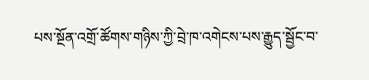པས་སྔོན་འགྲོ་ཚོགས་གཉིས་ཀྱི་བྲེ་ཁ་འགེངས་པས་རྒྱུད་སྦྱོང་བ་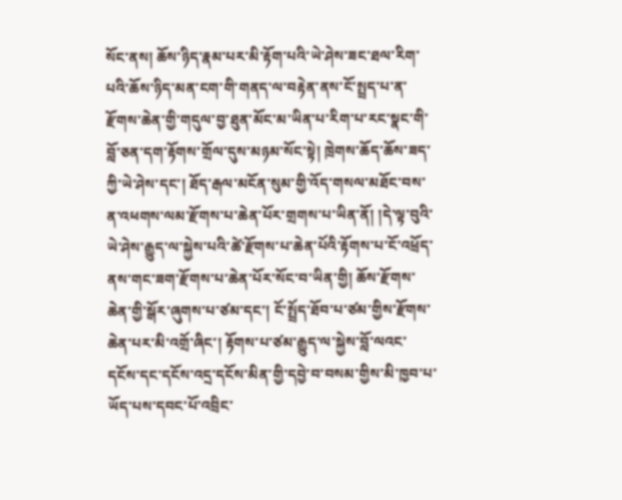སོང་ནས། ཆོས་ཉིད་རྣམ་པར་མི་རྟོག་པའི་ཡེ་ཤེས་ཟང་ཐལ་རིག་པའི་ཆོས་ཉིད་མན་ངག་གི་གནད་ལ་བརྟེན་ནས་ངོ་སྤྲད་པ་ན་རྫོགས་ཆེན་གྱི་གདུལ་བྱ་ཐུན་མོང་མ་ཡིན་པ་རིག་པ་རང་སྣང་གི་བློ་ཅན་དག་རྟོགས་གྲོལ་དུས་མཉམ་སོང་སྟེ། ཁྲེགས་ཆོད་ཆོས་ཟད་ཀྱི་ཡེ་ཤེས་དང་། ཐོད་རྒལ་མངོན་སུམ་གྱི་འོད་གསལ་མཐོང་བས་ན་འཕགས་ལམ་རྫོགས་པ་ཆེན་པོར་གྲགས་པ་ཡིན་ནོ། །དེ་ལྟ་བུའི་ཡེ་ཤེས་རྒྱུད་ལ་སྐྱེས་པའི་ཚེ་རྫོགས་པ་ཆེན་པོའི་རྟོགས་པ་ངོ་འཕྲོད་ནས་གང་ཟག་རྫོགས་པ་ཆེན་པོར་སོང་བ་ཡིན་གྱི། ཆོས་རྫོགས་ཆེན་གྱི་སྒོར་ཞུགས་པ་ཙམ་དང་། ངོ་སྤྲོད་ཐོབ་པ་ཙམ་གྱིས་རྫོགས་ཆེན་པར་མི་འགྲོ་ཞིང་། རྟོགས་པ་ཙམ་རྒྱུད་ལ་སྐྱེས་བློ་ལའང་དངོས་དང་དངོས་འདྲ་དངོས་མིན་གྱི་དབྱེ་བ་བསམ་གྱིས་མི་ཁྱབ་པ་ཡོད་པས་དབང་པོ་འབྲིང་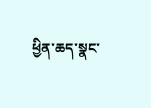ཕྱིན་ཆད་སྣང་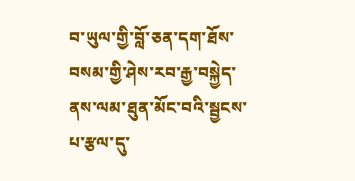བ་ཡུལ་གྱི་བློ་ཅན་དག་ཐོས་བསམ་གྱི་ཤེས་རབ་རྒྱ་བསྐྱེད་ནས་ལམ་ཐུན་མོང་བའི་སྦྱངས་པ་རྩལ་དུ་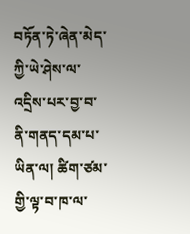བཏོན་ཏེ་ཞེན་མེད་ཀྱི་ཡེ་ཤེས་ལ་འདྲིས་པར་བྱ་བ་ནི་གནད་དམ་པ་ཡིན་ལ། ཚིག་ཙམ་གྱི་ལྟ་བ་ཁ་ལ་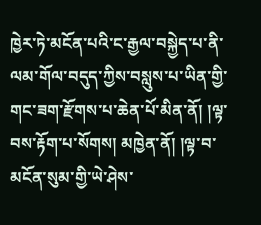ཁྱེར་ཏེ་མངོན་པའི་ང་རྒྱལ་བསྐྱེད་པ་ནི་ལམ་གོལ་བདུད་ཀྱིས་བསླུས་པ་ཡིན་གྱི་གང་ཟག་རྫོགས་པ་ཆེན་པོ་མིན་ནོ། །ལྟ་བས་རྟོག་པ་སོགས། མཁྱེན་ནོ། །ལྟ་བ་མངོན་སུམ་གྱི་ཡེ་ཤེས་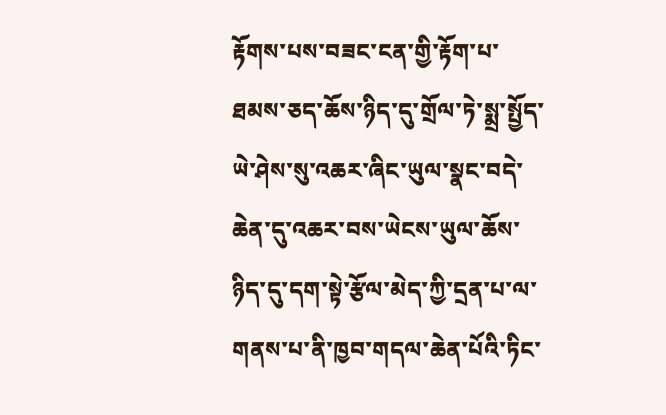རྟོགས་པས་བཟང་ངན་གྱི་རྟོག་པ་ཐམས་ཅད་ཆོས་ཉིད་དུ་གྲོལ་ཏེ་སྨྲ་སྤྱོད་ཡེ་ཤེས་སུ་འཆར་ཞིང་ཡུལ་སྣང་བདེ་ཆེན་དུ་འཆར་བས་ཡེངས་ཡུལ་ཆོས་ཉིད་དུ་དག་སྟེ་རྩོལ་མེད་ཀྱི་དྲན་པ་ལ་གནས་པ་ནི་ཁྱབ་གདལ་ཆེན་པོའི་ཏིང་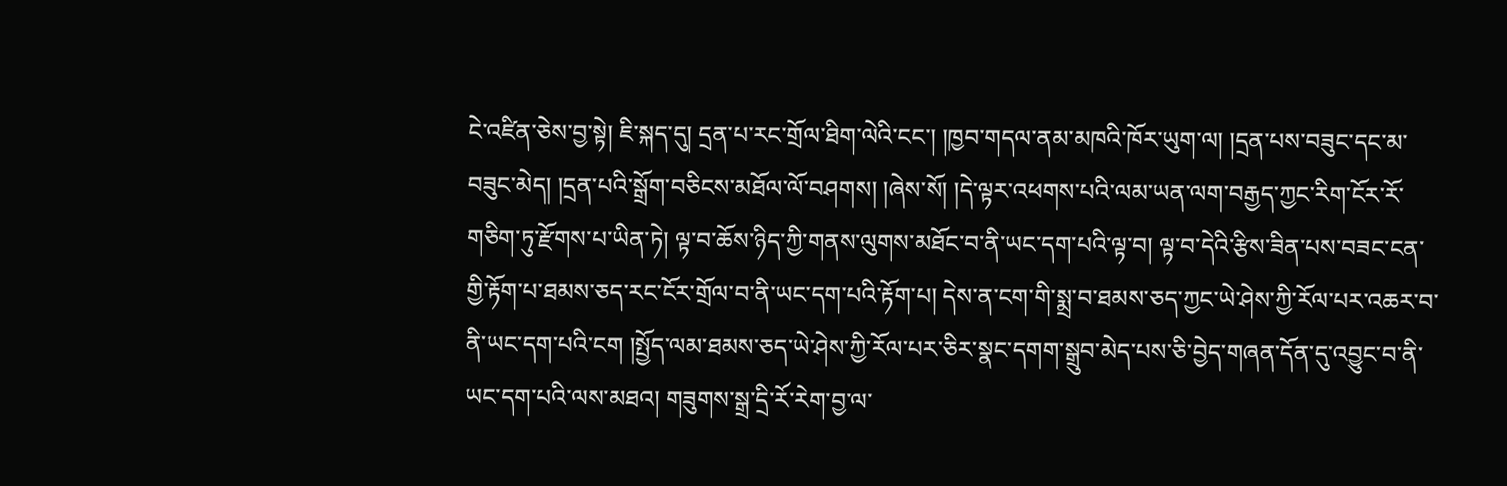ངེ་འཛིན་ཅེས་བྱ་སྟེ། ཇི་སྐད་དུ། དྲན་པ་རང་གྲོལ་ཐིག་ལེའི་ངང་། །ཁྱབ་གདལ་ནམ་མཁའི་ཁོར་ཡུག་ལ། །དྲན་པས་བཟུང་དང་མ་བཟུང་མེད། །དྲན་པའི་སྒྲོག་བཅིངས་མཐོལ་ལོ་བཤགས། །ཞེས་སོ། །དེ་ལྟར་འཕགས་པའི་ལམ་ཡན་ལག་བརྒྱད་ཀྱང་རིག་ངོར་རོ་གཅིག་ཏུ་རྫོགས་པ་ཡིན་ཏེ། ལྟ་བ་ཆོས་ཉིད་ཀྱི་གནས་ལུགས་མཐོང་བ་ནི་ཡང་དག་པའི་ལྟ་བ། ལྟ་བ་དེའི་རྩིས་ཟིན་པས་བཟང་ངན་གྱི་རྟོག་པ་ཐམས་ཅད་རང་ངོར་གྲོལ་བ་ནི་ཡང་དག་པའི་རྟོག་པ། དེས་ན་ངག་གི་སྨྲ་བ་ཐམས་ཅད་ཀྱང་ཡེ་ཤེས་ཀྱི་རོལ་པར་འཆར་བ་ནི་ཡང་དག་པའི་ངག །སྤྱོད་ལམ་ཐམས་ཅད་ཡེ་ཤེས་ཀྱི་རོལ་པར་ཅིར་སྣང་དགག་སྒྲུབ་མེད་པས་ཅི་བྱེད་གཞན་དོན་དུ་འབྱུང་བ་ནི་ཡང་དག་པའི་ལས་མཐའ། གཟུགས་སྒྲ་དྲི་རོ་རེག་བྱ་ལ་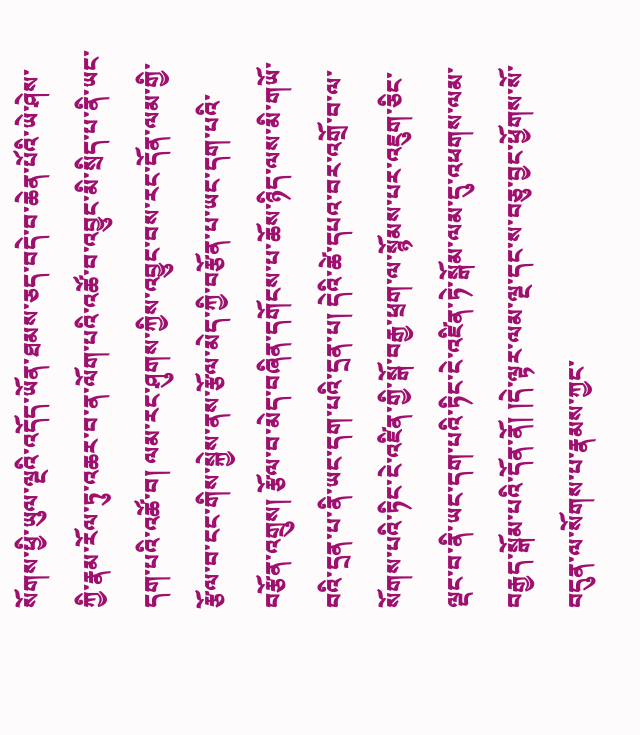སོགས་ཕྱི་ཡུལ་ལྔའི་འདོད་ཡོན་ཐམས་ཅད་བདེ་བ་ཆེན་པོའི་ཡེ་ཤེས་ཀྱི་རྣམ་རོལ་ཏུ་འཆར་བ་ན་ལོག་པའི་འཚོ་བ་འབྱུང་མི་སྲིད་པ་ནི་ཡང་དག་པའི་འཚོ་བ། ལམ་རང་ཤུགས་ཀྱིས་འབྱུང་བས་རང་དོན་ལམ་གྱི་རྩོལ་བ་ངང་གིས་སྐྱེས་ནས་རྩོལ་མེད་ཀྱི་བརྩོན་པ་ཡང་དག་པའི་བརྩོན་འགྲུས། རྩོལ་བ་མེད་བཞིན་དགོངས་པ་ཆོས་ཉིད་ལས་མི་གཡོ་བའི་དྲན་པ་ནི་ཡང་དག་པའི་དྲན་པ། དེའི་ཚེ་དཔའ་བར་འགྲོ་བ་ལ་སོགས་པའི་ཏིང་ངེ་འཛིན་གྱི་སྒོ་བརྒྱ་ཕྲག་ལ་སྙོམས་པར་འཇུག་ཅིང་ལྡང་བ་ནི་ཡང་དག་པའི་ཏིང་ངེ་འཛིན་ཏེ་སྒོམ་ལམ་དུ་འཕགས་ལམ་བརྒྱད་སྒོམ་པའི་དོན་ནོ། །དེ་ལྟར་ལམ་ལྔ་དང་ས་བཅུ་བྱང་ཕྱོགས་སོ་བདུན་ལ་སོགས་པ་རྣམས་ཀྱང་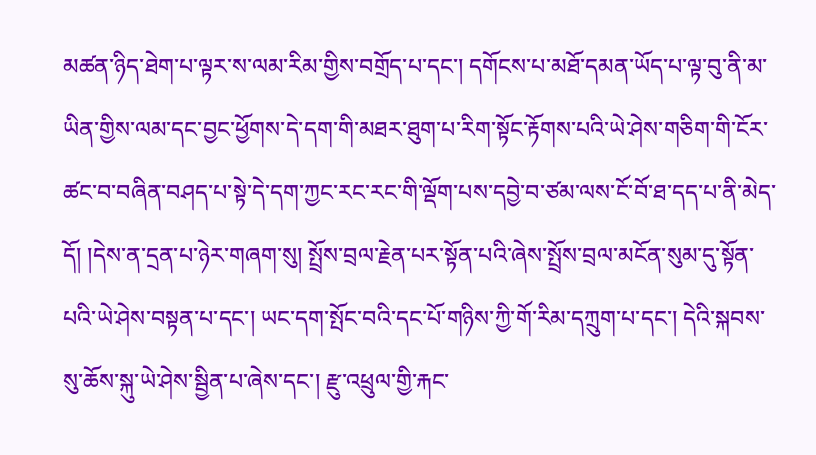མཚན་ཉིད་ཐེག་པ་ལྟར་ས་ལམ་རིམ་གྱིས་བགྲོད་པ་དང་། དགོངས་པ་མཐོ་དམན་ཡོད་པ་ལྟ་བུ་ནི་མ་ཡིན་གྱིས་ལམ་དང་བྱང་ཕྱོགས་དེ་དག་གི་མཐར་ཐུག་པ་རིག་སྟོང་རྟོགས་པའི་ཡེ་ཤེས་གཅིག་གི་ངོར་ཚང་བ་བཞིན་བཤད་པ་སྟེ་དེ་དག་ཀྱང་རང་རང་གི་ལྡོག་པས་དབྱེ་བ་ཙམ་ལས་ངོ་བོ་ཐ་དད་པ་ནི་མེད་དོ། །དེས་ན་དྲན་པ་ཉེར་གཞག་སུ། སྤྲོས་བྲལ་རྗེན་པར་སྟོན་པའི་ཞེས་སྤྲོས་བྲལ་མངོན་སུམ་དུ་སྟོན་པའི་ཡེ་ཤེས་བསྟན་པ་དང་། ཡང་དག་སྤོང་བའི་དང་པོ་གཉིས་ཀྱི་གོ་རིམ་དཀྲུག་པ་དང་། དེའི་སྐབས་སུ་ཆོས་སྐུ་ཡེ་ཤེས་སྦྱིན་པ་ཞེས་དང་། རྫུ་འཕྲུལ་གྱི་རྐང་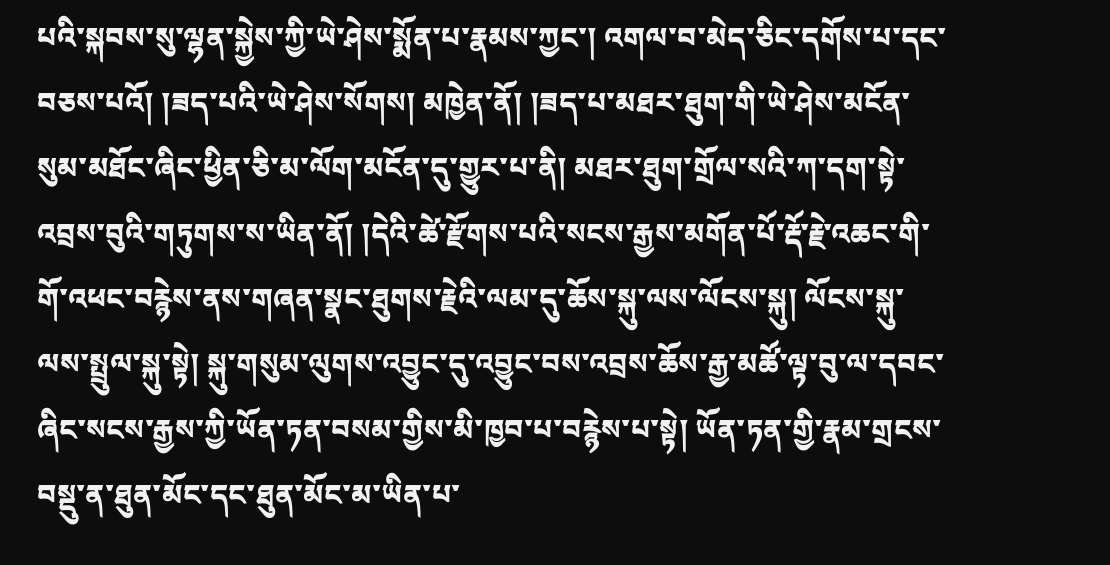པའི་སྐབས་སུ་ལྷན་སྐྱེས་ཀྱི་ཡེ་ཤེས་སྨོན་པ་རྣམས་ཀྱང་། འགལ་བ་མེད་ཅིང་དགོས་པ་དང་བཅས་པའོ། །ཟད་པའི་ཡེ་ཤེས་སོགས། མཁྱེན་ནོ། །ཟད་པ་མཐར་ཐུག་གི་ཡེ་ཤེས་མངོན་སུམ་མཐོང་ཞིང་ཕྱིན་ཅི་མ་ལོག་མངོན་དུ་གྱུར་པ་ནི། མཐར་ཐུག་གྲོལ་སའི་ཀ་དག་སྟེ་འབྲས་བུའི་གཏུགས་ས་ཡིན་ནོ། །དེའི་ཚེ་རྫོགས་པའི་སངས་རྒྱས་མགོན་པོ་རྡོ་རྗེ་འཆང་གི་གོ་འཕང་བརྙེས་ནས་གཞན་སྣང་ཐུགས་རྗེའི་ལམ་དུ་ཆོས་སྐུ་ལས་ལོངས་སྐུ། ལོངས་སྐུ་ལས་སྤྲུལ་སྐུ་སྟེ། སྐུ་གསུམ་ལུགས་འབྱུང་དུ་འབྱུང་བས་འབྲས་ཆོས་རྒྱ་མཚོ་ལྟ་བུ་ལ་དབང་ཞིང་སངས་རྒྱས་ཀྱི་ཡོན་ཏན་བསམ་གྱིས་མི་ཁྱབ་པ་བརྙེས་པ་སྟེ། ཡོན་ཏན་གྱི་རྣམ་གྲངས་བསྡུ་ན་ཐུན་མོང་དང་ཐུན་མོང་མ་ཡིན་པ་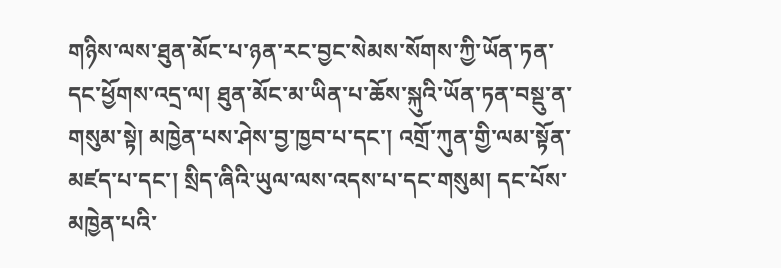གཉིས་ལས་ཐུན་མོང་པ་ཉན་རང་བྱང་སེམས་སོགས་ཀྱི་ཡོན་ཏན་དང་ཕྱོགས་འདྲ་ལ། ཐུན་མོང་མ་ཡིན་པ་ཆོས་སྐུའི་ཡོན་ཏན་བསྡུ་ན་གསུམ་སྟེ། མཁྱེན་པས་ཤེས་བྱ་ཁྱབ་པ་དང་། འགྲོ་ཀུན་གྱི་ལམ་སྟོན་མཛད་པ་དང་། སྲིད་ཞིའི་ཡུལ་ལས་འདས་པ་དང་གསུམ། དང་པོས་མཁྱེན་པའི་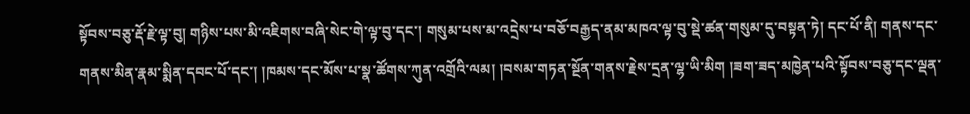སྟོབས་བཅུ་རྡོ་རྗེ་ལྟ་བུ། གཉིས་པས་མི་འཇིགས་བཞི་སེང་གེ་ལྟ་བུ་དང་། གསུམ་པས་མ་འདྲེས་པ་བཅོ་བརྒྱད་ནམ་མཁའ་ལྟ་བུ་སྡེ་ཚན་གསུམ་དུ་བསྟན་ཏེ། དང་པོ་ནི། གནས་དང་གནས་མིན་རྣམ་སྨིན་དབང་པོ་དང་། །ཁམས་དང་མོས་པ་སྣ་ཚོགས་ཀུན་འགྲོའི་ལམ། །བསམ་གཏན་སྔོན་གནས་རྗེས་དྲན་ལྷ་ཡི་མིག །ཟག་ཟད་མཁྱེན་པའི་སྟོབས་བཅུ་དང་ལྡན་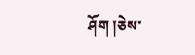ཤོག །ཅེས་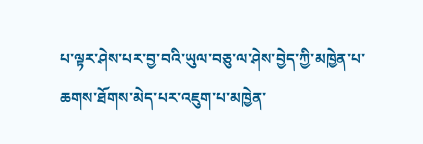པ་ལྟར་ཤེས་པར་བྱ་བའི་ཡུལ་བཅུ་ལ་ཤེས་བྱེད་ཀྱི་མཁྱེན་པ་ཆགས་ཐོགས་མེད་པར་འཇུག་པ་མཁྱེན་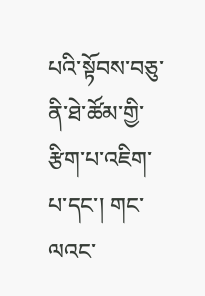པའི་སྟོབས་བཅུ་ནི་ཐེ་ཚོམ་གྱི་རྩིག་པ་འཇིག་པ་དང་། གང་ལའང་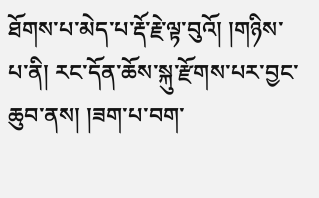ཐོགས་པ་མེད་པ་རྡོ་རྗེ་ལྟ་བུའོ། །གཉིས་པ་ནི། རང་དོན་ཆོས་སྐུ་རྫོགས་པར་བྱང་ཆུབ་ནས། །ཟག་པ་བག་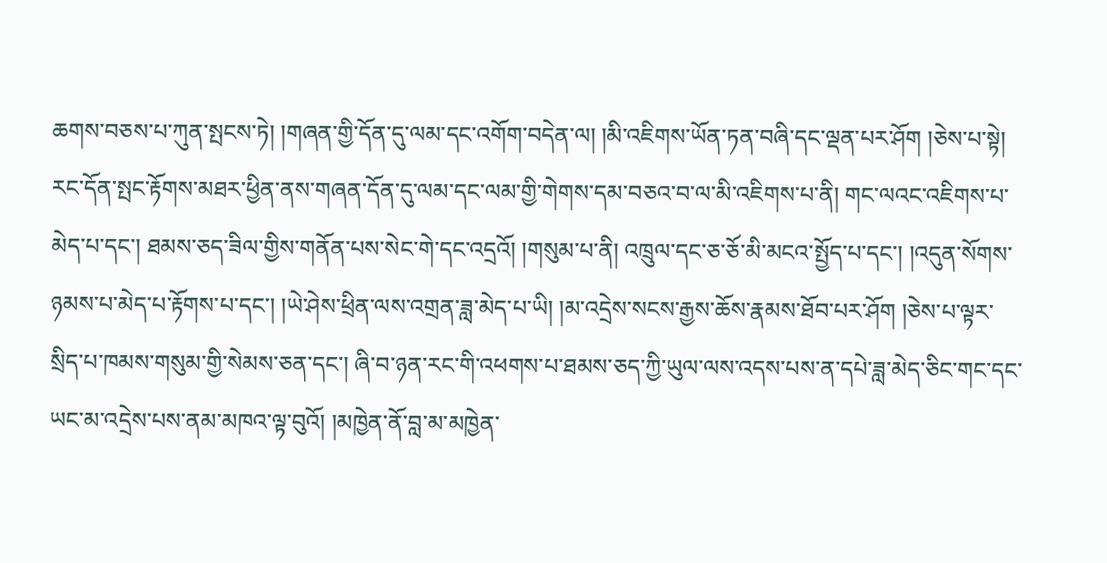ཆགས་བཅས་པ་ཀུན་སྤངས་ཏེ། །གཞན་གྱི་དོན་དུ་ལམ་དང་འགོག་བདེན་ལ། །མི་འཇིགས་ཡོན་ཏན་བཞི་དང་ལྡན་པར་ཤོག །ཅེས་པ་སྟེ། རང་དོན་སྤང་རྟོགས་མཐར་ཕྱིན་ནས་གཞན་དོན་དུ་ལམ་དང་ལམ་གྱི་གེགས་དམ་བཅའ་བ་ལ་མི་འཇིགས་པ་ནི། གང་ལའང་འཇིགས་པ་མེད་པ་དང་། ཐམས་ཅད་ཟིལ་གྱིས་གནོན་པས་སེང་གེ་དང་འདྲའོ། །གསུམ་པ་ནི། འཁྲུལ་དང་ཅ་ཅོ་མི་མངའ་སྤྱོད་པ་དང་། །འདུན་སོགས་ཉམས་པ་མེད་པ་རྟོགས་པ་དང་། །ཡེ་ཤེས་ཕྲིན་ལས་འགྲན་ཟླ་མེད་པ་ཡི། །མ་འདྲེས་སངས་རྒྱས་ཆོས་རྣམས་ཐོབ་པར་ཤོག །ཅེས་པ་ལྟར་སྲིད་པ་ཁམས་གསུམ་གྱི་སེམས་ཅན་དང་། ཞི་བ་ཉན་རང་གི་འཕགས་པ་ཐམས་ཅད་ཀྱི་ཡུལ་ལས་འདས་པས་ན་དཔེ་ཟླ་མེད་ཅིང་གང་དང་ཡང་མ་འདྲེས་པས་ནམ་མཁའ་ལྟ་བུའོ། །མཁྱེན་ནོ་བླ་མ་མཁྱེན་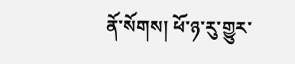ནོ་སོགས། ཕོ་ཉ་རུ་གྱུར་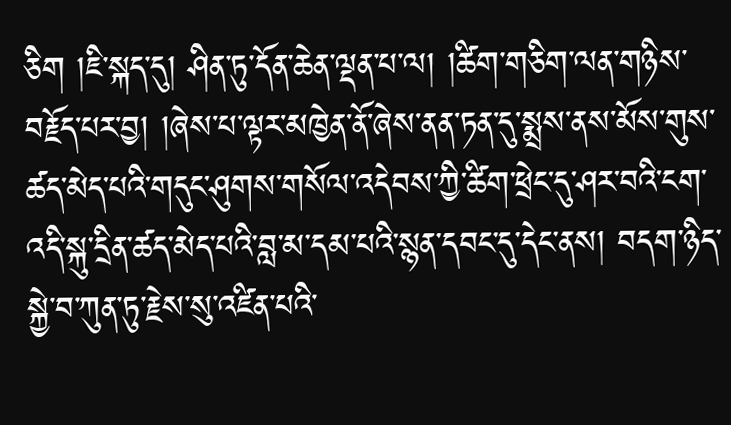ཅིག །ཇི་སྐད་དུ། ཤིན་ཏུ་དོན་ཆེན་ལྡན་པ་ལ། །ཚིག་གཅིག་ལན་གཉིས་བརྗོད་པར་བྱ། །ཞེས་པ་ལྟར་མཁྱེན་ནོ་ཞེས་ནན་ཏན་དུ་སྨྲས་ནས་མོས་གུས་ཚད་མེད་པའི་གདུང་ཤུགས་གསོལ་འདེབས་ཀྱི་ཚིག་ཕྲེང་དུ་ཤར་བའི་ངག་འདི་སྐུ་དྲིན་ཚད་མེད་པའི་བླ་མ་དམ་པའི་སྙན་དབང་དུ་དེང་ནས། བདག་ཉིད་སྐྱེ་བ་ཀུན་ཏུ་རྗེས་སུ་འཛིན་པའི་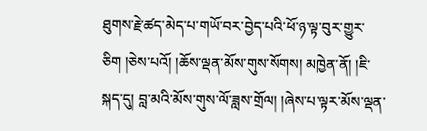ཐུགས་རྗེ་ཚད་མེད་པ་གཡོ་བར་བྱེད་པའི་ཕོ་ཉ་ལྟ་བུར་གྱུར་ཅིག །ཅེས་པའོ། །ཆོས་ལྡན་མོས་གུས་སོགས། མཁྱེན་ནོ། །ཇི་སྐད་དུ། བླ་མའི་མོས་གུས་ལོ་ཟླས་གྲོལ། །ཞེས་པ་ལྟར་མོས་ལྡན་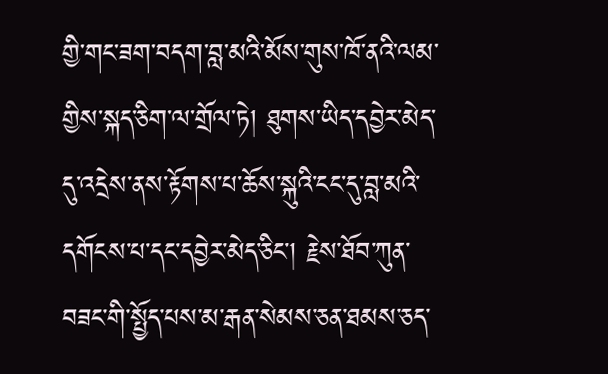གྱི་གང་ཟག་བདག་བླ་མའི་མོས་གུས་ཁོ་ནའི་ལམ་གྱིས་སྐད་ཅིག་ལ་གྲོལ་ཏེ། ཐུགས་ཡིད་དབྱེར་མེད་དུ་འདྲེས་ནས་རྟོགས་པ་ཆོས་སྐུའི་ངང་དུ་བླ་མའི་དགོངས་པ་དང་དབྱེར་མེད་ཅིང་། རྗེས་ཐོབ་ཀུན་བཟང་གི་སྤྱོད་པས་མ་རྒན་སེམས་ཅན་ཐམས་ཅད་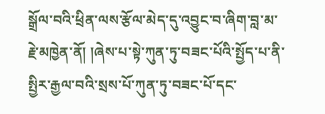སྒྲོལ་བའི་ཕྲིན་ལས་རྩོལ་མེད་དུ་འབྱུང་བ་ཞིག་བླ་མ་རྗེ་མཁྱེན་ནོ། །ཞེས་པ་སྟེ་ཀུན་ཏུ་བཟང་པོའི་སྤྱོད་པ་ནི་སྤྱིར་རྒྱལ་བའི་སྲས་པོ་ཀུན་ཏུ་བཟང་པོ་དང་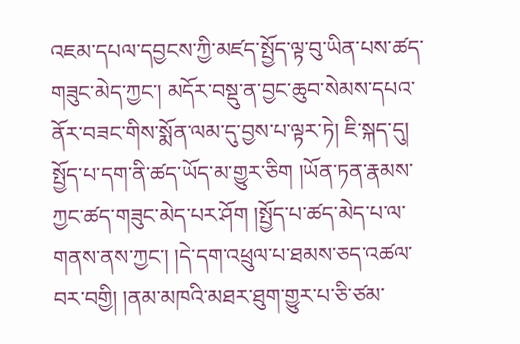འཇམ་དཔལ་དབྱངས་ཀྱི་མཛད་སྤྱོད་ལྟ་བུ་ཡིན་པས་ཚད་གཟུང་མེད་ཀྱང་། མདོར་བསྡུ་ན་བྱང་ཆུབ་སེམས་དཔའ་ནོར་བཟང་གིས་སྨོན་ལམ་དུ་བྱས་པ་ལྟར་ཏེ། ཇི་སྐད་དུ། སྤྱོད་པ་དག་ནི་ཚད་ཡོད་མ་གྱུར་ཅིག །ཡོན་ཏན་རྣམས་ཀྱང་ཚད་གཟུང་མེད་པར་ཤོག །སྤྱོད་པ་ཚད་མེད་པ་ལ་གནས་ནས་ཀྱང་། །དེ་དག་འཕྲུལ་པ་ཐམས་ཅད་འཚལ་བར་བགྱི། །ནམ་མཁའི་མཐར་ཐུག་གྱུར་པ་ཅི་ཙམ་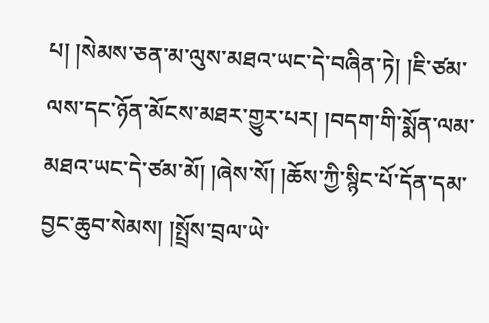པ། །སེམས་ཅན་མ་ལུས་མཐའ་ཡང་དེ་བཞིན་ཏེ། །ཇི་ཙམ་ལས་དང་ཉོན་མོངས་མཐར་གྱུར་པར། །བདག་གི་སྨོན་ལམ་མཐའ་ཡང་དེ་ཙམ་མོ། །ཞེས་སོ། །ཆོས་ཀྱི་སྙིང་པོ་དོན་དམ་བྱང་ཆུབ་སེམས། །སྤྲོས་བྲལ་ཡེ་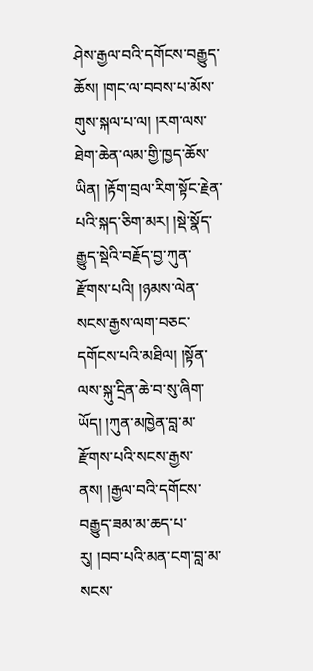ཤེས་རྒྱལ་བའི་དགོངས་བརྒྱུད་ཆོས། །གང་ལ་བབས་པ་མོས་གུས་སྐལ་པ་ལ། །རག་ལས་ཐེག་ཆེན་ལམ་གྱི་ཁྱད་ཆོས་ཡིན། །རྟོག་བྲལ་རིག་སྟོང་རྗེན་པའི་སྐད་ཅིག་མར། །སྡེ་སྣོད་རྒྱུད་སྡེའི་བརྗོད་བྱ་ཀུན་རྫོགས་པའི། །ཉམས་ལེན་སངས་རྒྱས་ལག་བཅང་དགོངས་པའི་མཐིལ། །སྟོན་ལས་སྐུ་དྲིན་ཆེ་བ་སུ་ཞིག་ཡོད། །ཀུན་མཁྱེན་བླ་མ་རྫོགས་པའི་སངས་རྒྱས་ནས། །རྒྱལ་བའི་དགོངས་བརྒྱུད་ཟམ་མ་ཆད་པ་རུ། །བབ་པའི་མན་ངག་བླ་མ་སངས་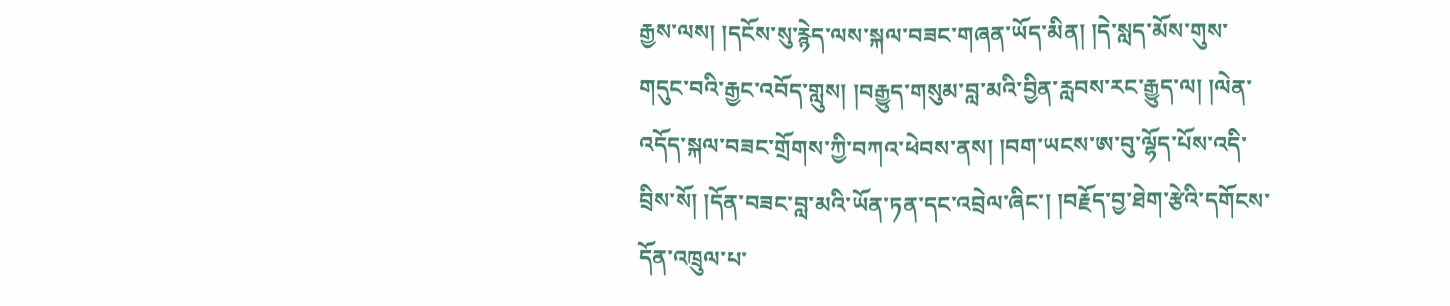རྒྱས་ལས། །དངོས་སུ་རྙེད་ལས་སྐལ་བཟང་གཞན་ཡོད་མིན། །དེ་སླད་མོས་གུས་གདུང་བའི་རྒྱང་འབོད་གླུས། །བརྒྱུད་གསུམ་བླ་མའི་བྱིན་རླབས་རང་རྒྱུད་ལ། །ལེན་འདོད་སྐལ་བཟང་གྲོགས་ཀྱི་བཀའ་ཕེབས་ནས། །བག་ཡངས་ཨ་བུ་ལྷོད་པོས་འདི་བྲིས་སོ། །དོན་བཟང་བླ་མའི་ཡོན་ཏན་དང་འབྲེལ་ཞིང་། །བརྗོད་བྱ་ཐེག་རྩེའི་དགོངས་དོན་འཁྲུལ་པ་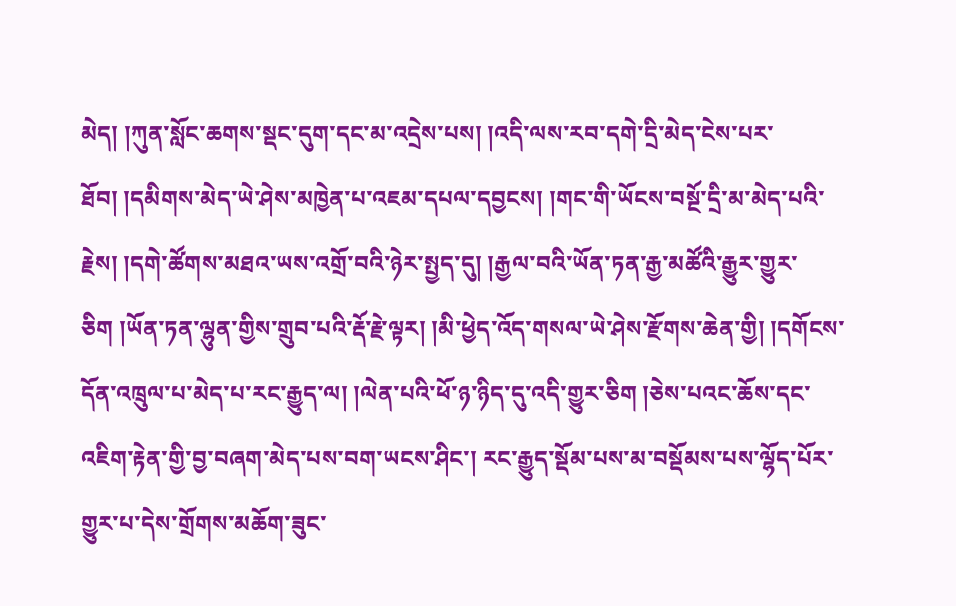མེད། །ཀུན་སློང་ཆགས་སྡང་དུག་དང་མ་འདྲེས་པས། །འདི་ལས་རབ་དགེ་དྲི་མེད་ངེས་པར་ཐོབ། །དམིགས་མེད་ཡེ་ཤེས་མཁྱེན་པ་འཇམ་དཔལ་དབྱངས། །གང་གི་ཡོངས་བསྔོ་དྲི་མ་མེད་པའི་རྗེས། །དགེ་ཚོགས་མཐའ་ཡས་འགྲོ་བའི་ཉེར་སྤྱད་དུ། །རྒྱལ་བའི་ཡོན་ཏན་རྒྱ་མཚོའི་རྒྱུར་གྱུར་ཅིག །ཡོན་ཏན་ལྷུན་གྱིས་གྲུབ་པའི་རྡོ་རྗེ་ལྟར། །མི་ཕྱེད་འོད་གསལ་ཡེ་ཤེས་རྫོགས་ཆེན་གྱི། །དགོངས་དོན་འཁྲུལ་པ་མེད་པ་རང་རྒྱུད་ལ། །ལེན་པའི་ཕོ་ཉ་ཉིད་དུ་འདི་གྱུར་ཅིག །ཅེས་པའང་ཆོས་དང་འཇིག་རྟེན་གྱི་བྱ་བཞག་མེད་པས་བག་ཡངས་ཤིང་། རང་རྒྱུད་སྡོམ་པས་མ་བསྡོམས་པས་ལྷོད་པོར་གྱུར་པ་དེས་གྲོགས་མཆོག་ཟུང་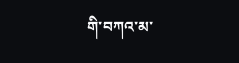གི་བཀའ་མ་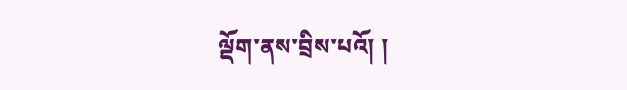ལྡོག་ནས་བྲིས་པའོ། །